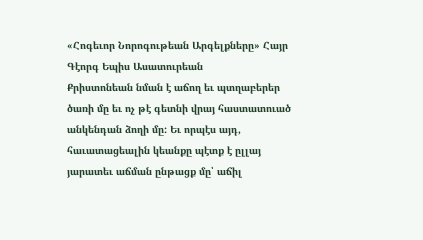«Հոգեւոր Նորոգութեան Արգելքները» Հայր Գէորգ Եպիս Ասատուրեան
Քրիստոնեան նման է աճող եւ պտղաբերեր ծառի մը եւ ոչ թէ գետնի վրայ հաստատուած անկենդան ձողի մը: Եւ որպէս այդ, հաւատացեալին կեանքը պէտք է ըլլայ յարատեւ աճման ընթացք մը՝ աճիլ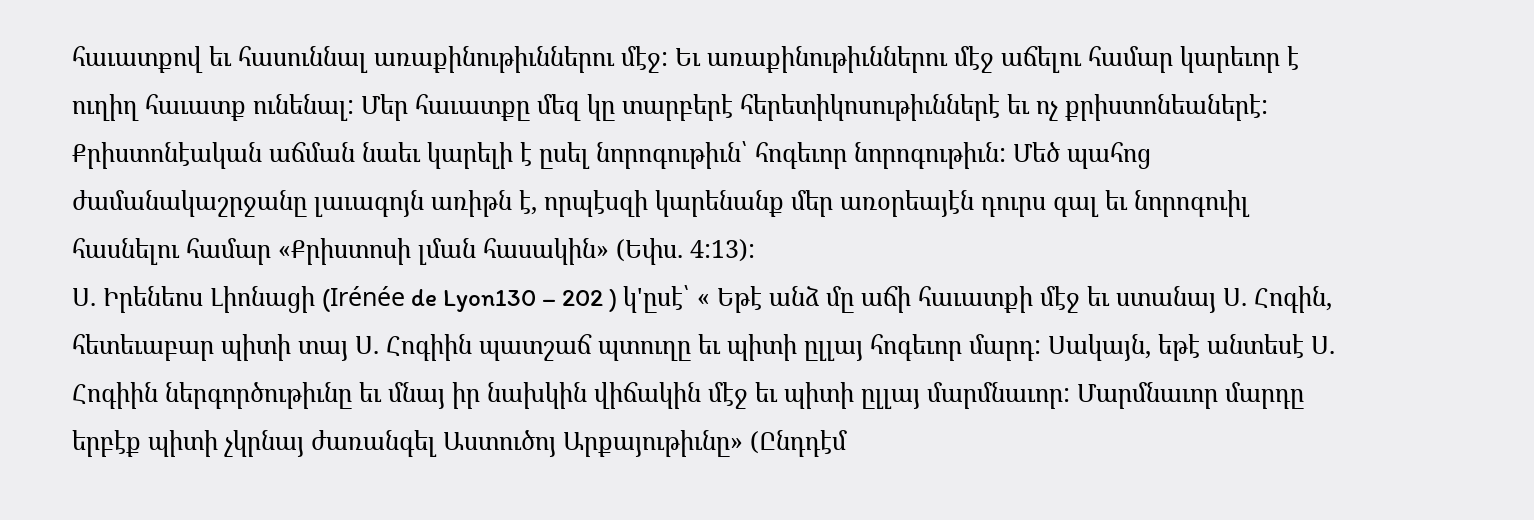հաւատքով եւ հասուննալ առաքինութիւններու մէջ: Եւ առաքինութիւններու մէջ աճելու համար կարեւոր է ուղիղ հաւատք ունենալ: Մեր հաւատքը մեզ կը տարբերէ հերետիկոսութիւններէ եւ ոչ քրիստոնեաներէ:
Քրիստոնէական աճման նաեւ կարելի է ըսել նորոգութիւն՝ հոգեւոր նորոգութիւն: Մեծ պահոց ժամանակաշրջանը լաւագոյն առիթն է, որպէսզի կարենանք մեր առօրեայէն դուրս գալ եւ նորոգուիլ հասնելու համար «Քրիստոսի լման հասակին» (Եփս. 4:13):
Ս. Իրենեոս Լիոնացի (Irénée de Lyon130 – 202 ) կ'ըսէ՝ « Եթէ անձ մը աճի հաւատքի մէջ եւ ստանայ Ս. Հոգին, հետեւաբար պիտի տայ Ս. Հոգիին պատշաճ պտուղը եւ պիտի ըլլայ հոգեւոր մարդ: Սակայն, եթէ անտեսէ Ս. Հոգիին ներգործութիւնը եւ մնայ իր նախկին վիճակին մէջ եւ պիտի ըլլայ մարմնաւոր: Մարմնաւոր մարդը երբէք պիտի չկրնայ ժառանգել Աստուծոյ Արքայութիւնը» (Ընդդէմ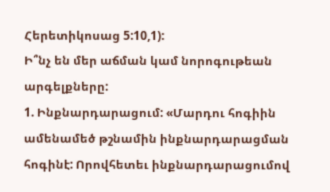Հերետիկոսաց 5:10,1):
Ի՞նչ են մեր աճման կամ նորոգութեան արգելքները:
1. Ինքնարդարացում: «Մարդու հոգիին ամենամեծ թշնամին ինքնարդարացման հոգինէ: Որովհետեւ ինքնարդարացումով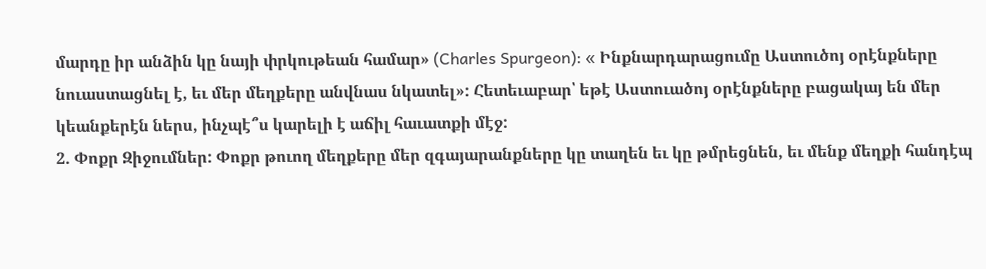մարդը իր անձին կը նայի փրկութեան համար» (Charles Spurgeon): « Ինքնարդարացումը Աստուծոյ օրէնքները նուաստացնել է, եւ մեր մեղքերը անվնաս նկատել»: Հետեւաբար՝ եթէ Աստուածոյ օրէնքները բացակայ են մեր կեանքերէն ներս, ինչպէ՞ս կարելի է աճիլ հաւատքի մէջ:
2. Փոքր Զիջումներ: Փոքր թուող մեղքերը մեր զգայարանքները կը տաղեն եւ կը թմրեցնեն, եւ մենք մեղքի հանդէպ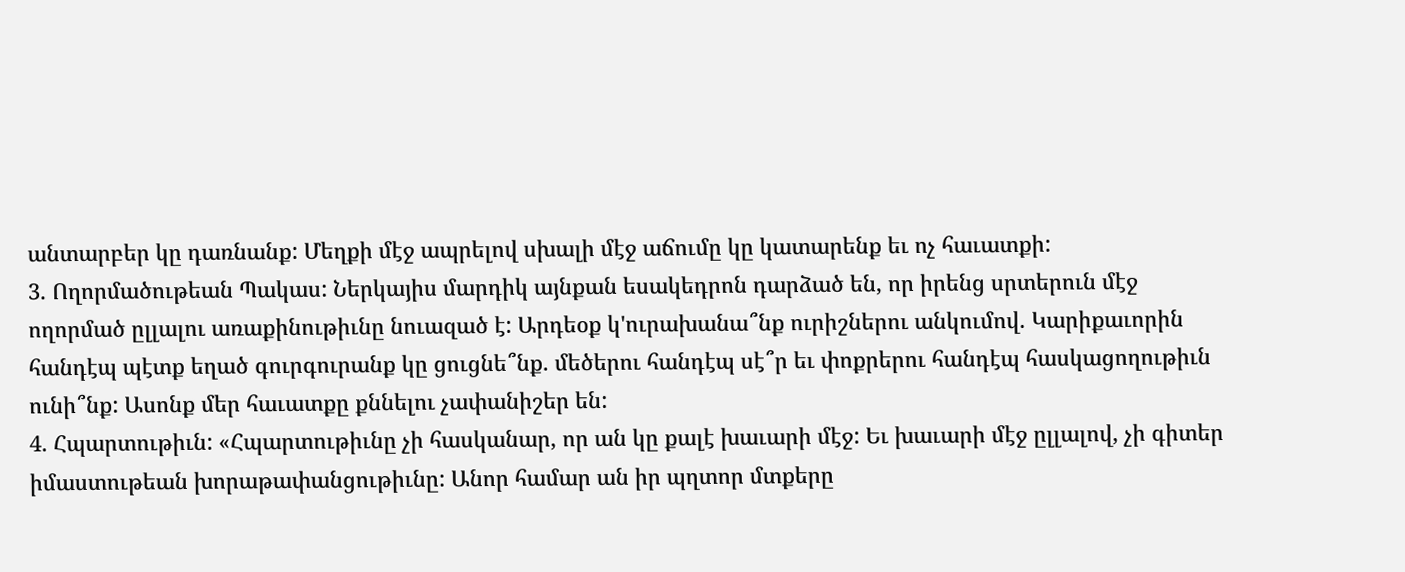անտարբեր կը դառնանք: Մեղքի մէջ ապրելով սխալի մէջ աճումը կը կատարենք եւ ոչ հաւատքի:
3. Ողորմածութեան Պակաս: Ներկայիս մարդիկ այնքան եսակեդրոն դարձած են, որ իրենց սրտերուն մէջ ողորմած ըլլալու առաքինութիւնը նուազած է: Արդեօք կ'ուրախանա՞նք ուրիշներու անկումով. Կարիքաւորին հանդէպ պէտք եղած գուրգուրանք կը ցուցնե՞նք. մեծերու հանդէպ սէ՞ր եւ փոքրերու հանդէպ հասկացողութիւն ունի՞նք: Ասոնք մեր հաւատքը քննելու չափանիշեր են:
4. Հպարտութիւն: «Հպարտութիւնը չի հասկանար, որ ան կը քալէ խաւարի մէջ: Եւ խաւարի մէջ ըլլալով, չի գիտեր իմաստութեան խորաթափանցութիւնը: Անոր համար ան իր պղտոր մտքերը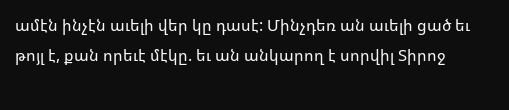ամէն ինչէն աւելի վեր կը դասէ: Մինչդեռ ան աւելի ցած եւ թոյլ է, քան որեւէ մէկը. եւ ան անկարող է սորվիլ Տիրոջ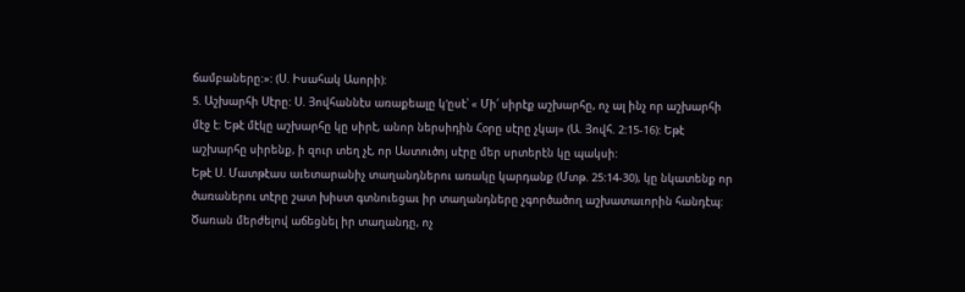ճամբաները:»: (Ս. Իսահակ Ասորի):
5. Աշխարհի Սէրը: Ս. Յովհաննէս առաքեալը կ'ըսէ՝ « Մի՛ սիրէք աշխարհը, ոչ ալ ինչ որ աշխարհի մէջ է։ Եթէ մէկը աշխարհը կը սիրէ, անոր ներսիդին Հօրը սէրը չկայ» (Ա. Յովհ. 2:15-16): Եթէ աշխարհը սիրենք, ի զուր տեղ չէ, որ Աստուծոյ սէրը մեր սրտերէն կը պակսի:
Եթէ Ս. Մատթէաս աւետարանիչ տաղանդներու առակը կարդանք (Մտթ. 25:14-30), կը նկատենք որ ծառաներու տէրը շատ խիստ գտնուեցաւ իր տաղանդները չգործածող աշխատաւորին հանդէպ: Ծառան մերժելով աճեցնել իր տաղանդը, ոչ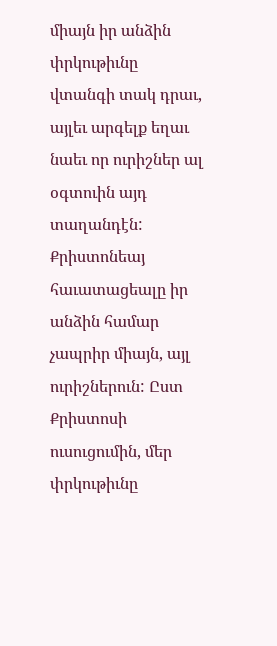միայն իր անձին փրկութիւնը վտանգի տակ դրաւ, այլեւ արգելք եղաւ նաեւ որ ուրիշներ ալ օգտուին այդ տաղանդէն: Քրիստոնեայ հաւատացեալը իր անձին համար չապրիր միայն, այլ ուրիշներուն: Ըստ Քրիստոսի ուսուցումին, մեր փրկութիւնը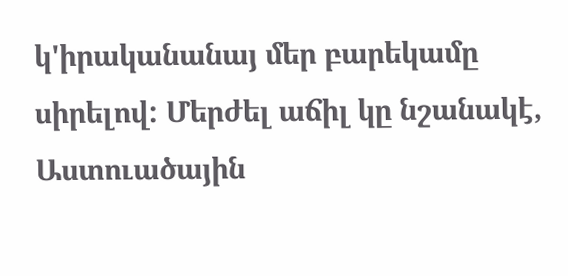կ'իրականանայ մեր բարեկամը սիրելով: Մերժել աճիլ կը նշանակէ, Աստուածային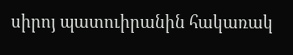սիրոյ պատուիրանին հակառակ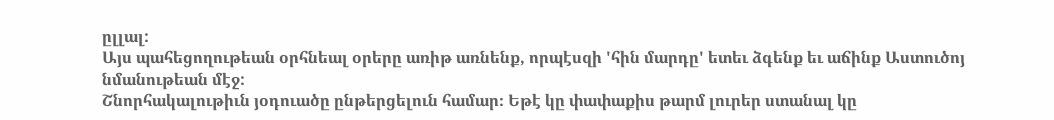ըլլալ:
Այս պահեցողութեան օրհնեալ օրերը առիթ առնենք, որպէսզի 'հին մարդը' ետեւ ձգենք եւ աճինք Աստուծոյ նմանութեան մէջ:
Շնորհակալութիւն յօդուածը ընթերցելուն համար։ Եթէ կը փափաքիս թարմ լուրեր ստանալ կը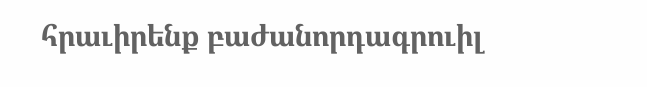հրաւիրենք բաժանորդագրուիլ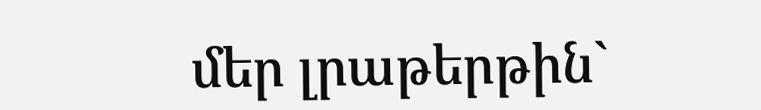մեր լրաթերթին`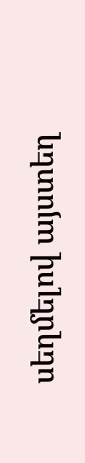սեղմելով այստեղ